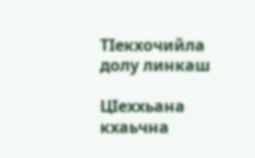ТIекхочийла долу линкаш

ЦIеххьана кхаьчна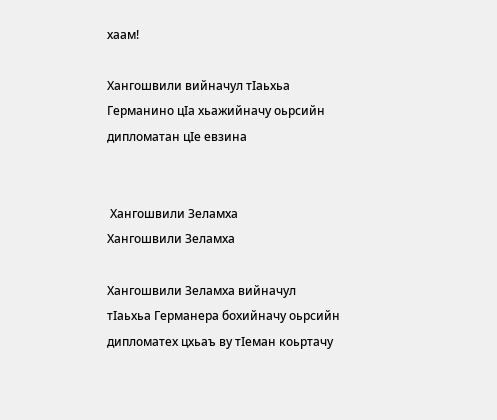хаам!

Хангошвили вийначул тIаьхьа Германино цIа хьажийначу оьрсийн дипломатан цIе евзина


 Хангошвили Зеламха
Хангошвили Зеламха

Хангошвили Зеламха вийначул тIаьхьа Германера бохийначу оьрсийн дипломатех цхьаъ ву тIеман коьртачу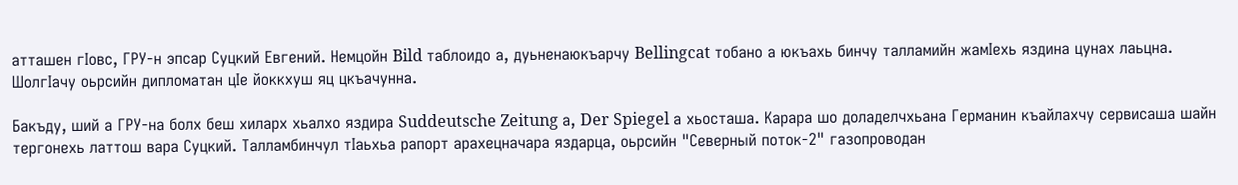атташен гIовс, ГРУ-н эпсар Суцкий Евгений. Немцойн Bild таблоидо а, дуьненаюкъарчу Bellingcat тобано а юкъахь бинчу талламийн жамIехь яздина цунах лаьцна. ШолгIачу оьрсийн дипломатан цIе йоккхуш яц цкъачунна.

Бакъду, ший а ГРУ-на болх беш хиларх хьалхо яздира Suddeutsche Zeitung а, Der Spiegel а хьосташа. Карара шо доладелчхьана Германин къайлахчу сервисаша шайн тергонехь латтош вара Суцкий. Талламбинчул тIаьхьа рапорт арахецначара яздарца, оьрсийн "Северный поток-2" газопроводан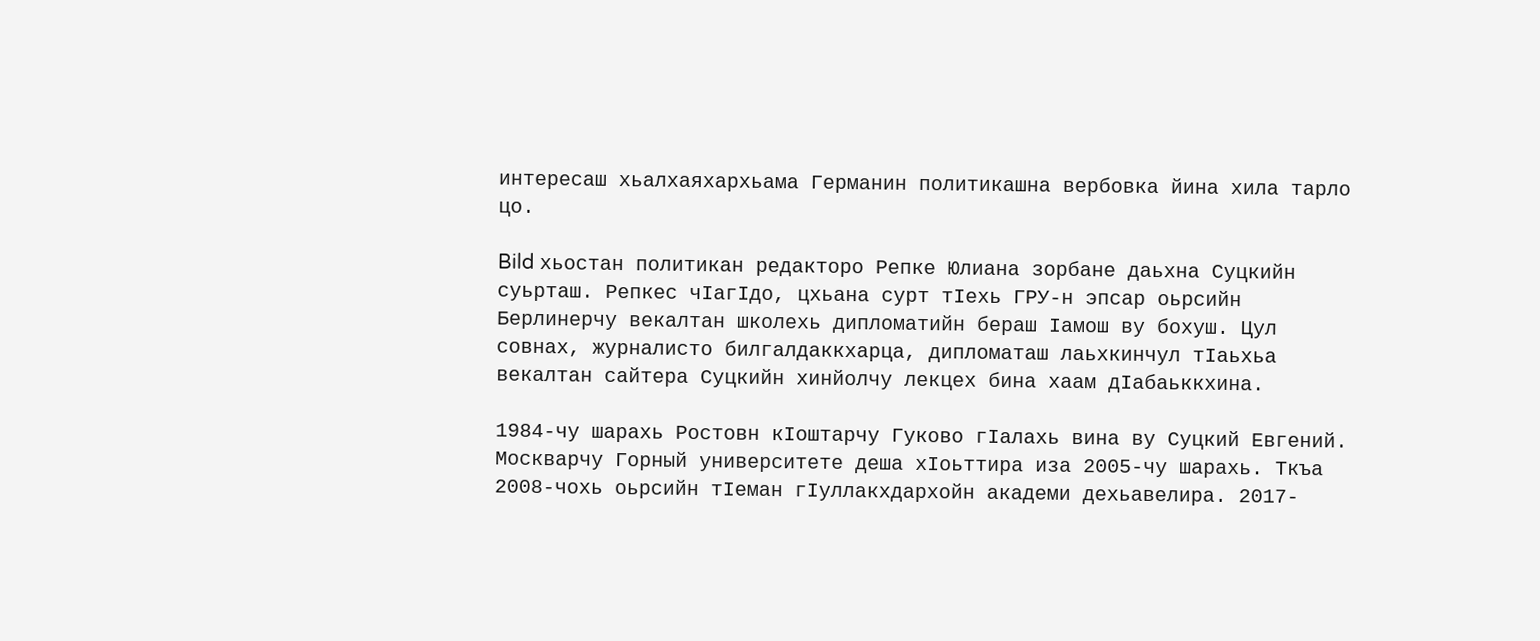интересаш хьалхаяхархьама Германин политикашна вербовка йина хила тарло цо.

Bild хьостан политикан редакторо Репке Юлиана зорбане даьхна Суцкийн суьрташ. Репкес чIагIдо, цхьана сурт тIехь ГРУ-н эпсар оьрсийн Берлинерчу векалтан школехь дипломатийн бераш Iамош ву бохуш. Цул совнах, журналисто билгалдаккхарца, дипломаташ лаьхкинчул тIаьхьа векалтан сайтера Суцкийн хинйолчу лекцех бина хаам дIабаьккхина.

1984-чу шарахь Ростовн кIоштарчу Гуково гIалахь вина ву Суцкий Евгений. Москварчу Горный университете деша хIоьттира иза 2005-чу шарахь. Ткъа 2008-чохь оьрсийн тIеман гIуллакхдархойн академи дехьавелира. 2017-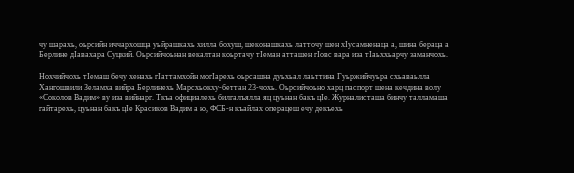чу шарахь, оьрсийн иччархошца уьйрашкахь хилла бохуш, шеконашкахь латточу шен хIусамненаца а, шина бераца а Берлине дIавахара Суцкий. Оьрсийчоьнан векалтан коьртачу тIеман атташен гIовс вара иза тIаьххьарчу заманчохь.

Нохчийчохь тIемаш бечу хенахь гIаттамхойн могIарехь оьрсашна дуьхьал лаьттина Гуьржийчуьра схьаваьлла Хангошвили Зеламха вийра Берлинехь Марсхьокху-беттан 23-чохь. Оьрсийчоьно харц паспорт шена кечдина волу «Соколов Вадим» ву иза вийнарг. Ткъа официалехь билгалъялла яц цуьнан бакъ цIе. Журналисташа бинчу талламаша гайтарехь, цуьнан бакъ цIе Красиков Вадим а ю, ФСБ-н къайлах операцеш ечу декъехь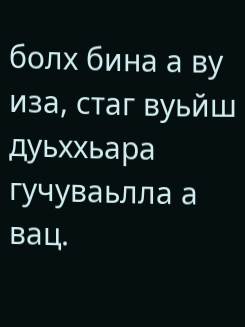болх бина а ву иза, стаг вуьйш дуьххьара гучуваьлла а вац.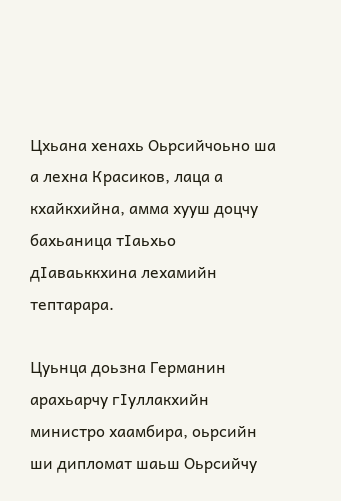Цхьана хенахь Оьрсийчоьно ша а лехна Красиков, лаца а кхайкхийна, амма хууш доцчу бахьаница тIаьхьо дIаваьккхина лехамийн тептарара.

Цуьнца доьзна Германин арахьарчу гIуллакхийн министро хаамбира, оьрсийн ши дипломат шаьш Оьрсийчу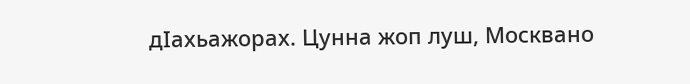дIахьажорах. Цунна жоп луш, Москвано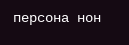персона нон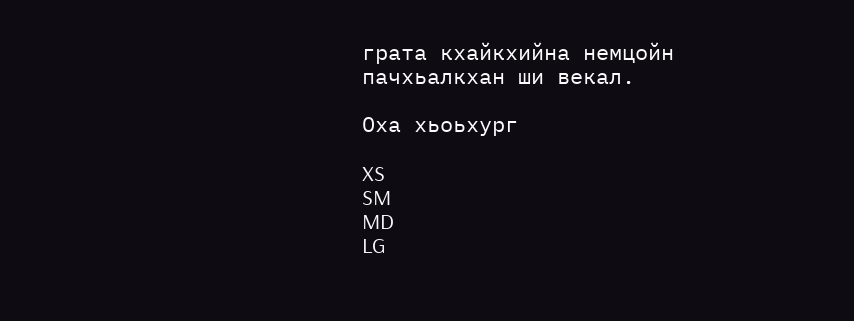грата кхайкхийна немцойн пачхьалкхан ши векал.

Оха хьоьхург

XS
SM
MD
LG